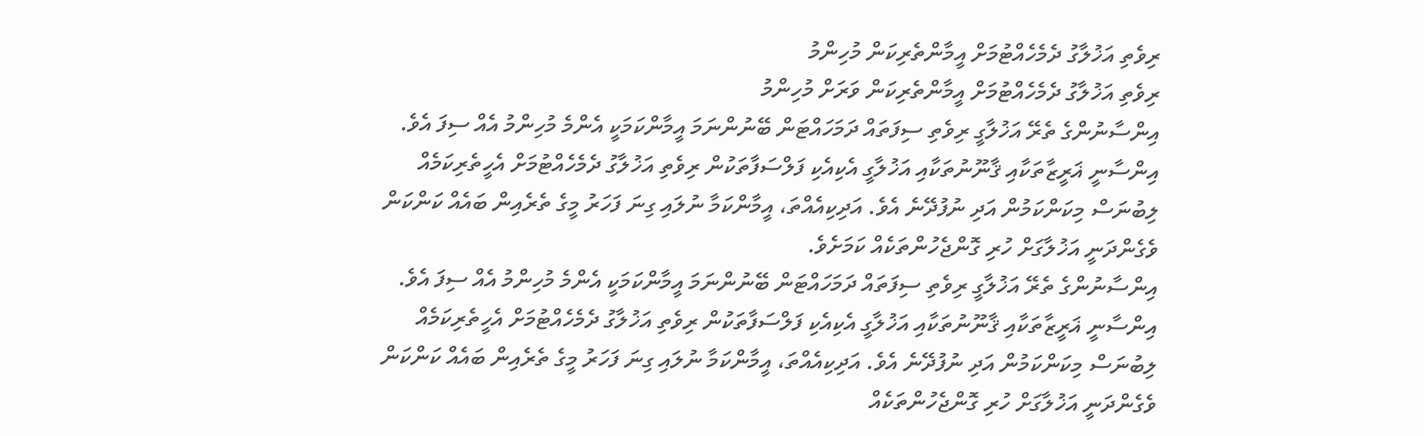ރިވެތި އަޚުލާގު ދެމެހެއްޓުމަށް އީމާންތެރިކަން މުހިންމު
ރިވެތި އަޚުލާގު ދެމެހެއްޓުމަށް އީމާންތެރިކަން ވަރަށް މުހިންމު
އިންސާނުންގެ ތެރޭ އަޚުލާގީ ރިވެތި ސިފަތައް ދަމަހައްޓަން ބޭނުންނަމަ އީމާންކަމަކީ އެންމެ މުހިންމު އެއް ސިފަ އެވެ. އިންސާނީ ޣަރީޒާތަކާއި ޤާނޫނުތަކާއި އަޚުލާގީ އެކިއެކި ފަލްސަފާތަކުން ރިވެތި އަޚުލާގު ދެމެހެއްޓުމަށް އެހީތެރިކަމެއް ލިބުނަސް މިކަންކަމުން އަދި ނުފުދޭނެ އެވެ. އަދިކިއެއްތަ، އީމާންކަމާ ނުލައި ގިނަ ފަހަރު މީގެ ތެރެއިން ބައެއް ކަންކަން ވެގެންދަނީ އަޚުލާގަށް ހުރި ގޮންޖެހުންތަކެއް ކަމަށެވެ.
އިންސާނުންގެ ތެރޭ އަޚުލާގީ ރިވެތި ސިފަތައް ދަމަހައްޓަން ބޭނުންނަމަ އީމާންކަމަކީ އެންމެ މުހިންމު އެއް ސިފަ އެވެ. އިންސާނީ ޣަރީޒާތަކާއި ޤާނޫނުތަކާއި އަޚުލާގީ އެކިއެކި ފަލްސަފާތަކުން ރިވެތި އަޚުލާގު ދެމެހެއްޓުމަށް އެހީތެރިކަމެއް ލިބުނަސް މިކަންކަމުން އަދި ނުފުދޭނެ އެވެ. އަދިކިއެއްތަ، އީމާންކަމާ ނުލައި ގިނަ ފަހަރު މީގެ ތެރެއިން ބައެއް ކަންކަން ވެގެންދަނީ އަޚުލާގަށް ހުރި ގޮންޖެހުންތަކެއް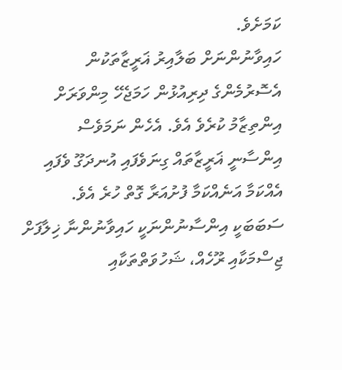ކަމަށެވެ.
ހައިވާނުންނަށް ބަލާއިރު ޣަރީޒާތަކުން އެސޮރުމެންގެ ދިރިއުޅުން ހަމަޖެހޭ މިންވަރަށް އިންތިޒާމު ކުރެވެ އެވެ. އެހެން ނަމަވެސް އިންސާނީ ޣަރީޒާތައް ގިނަވެފައި އުނދަގޫ ވެފައި އެއްކަމާ އަނެއްކަމާ ފުށުއަރާ ގޮތް ހުރެ އެވެ. ސަބަބަކީ އިންސާނުންނަކީ ހައިވާނުންނާ ޚިލާފަށް ޖިސްމަކާއި ރޫހެއް، ޝަހުވަތްތަކާއި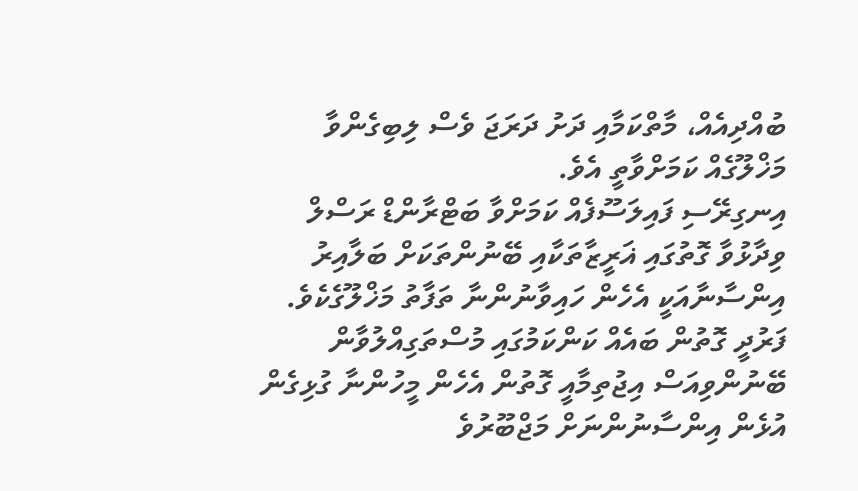ބުއްދިއެއް، މާތްކަމާއި ދަށު ދަރަޖަ ވެސް ލިބިގެންވާ މަޚްލޫގެއް ކަމަށްވާތީ އެވެ.
އިނގިރޭސި ފައިލަސޫފެއް ކަމަށްވާ ބަޓްރާންޑް ރަސްލް ވިދާޅުވާ ގޮތުގައި ޣަރީޒާތަކާއި ބޭނުންތަކަށް ބަލާއިރު އިންސާނާއަކީ އެހެން ހައިވާނުންނާ ތަފާތު މަޚްލޫގެކެވެ. ފަރުދީ ގޮތުން ބައެއް ކަންކަމުގައި މުސްތަގިއްލުވާން ބޭނުންވިއަސް އިޖުތިމާއީ ގޮތުން އެހެން މީހުންނާ ގުޅިގެން އުޅެން އިންސާނުންނަށް މަޖްބޫރުވެ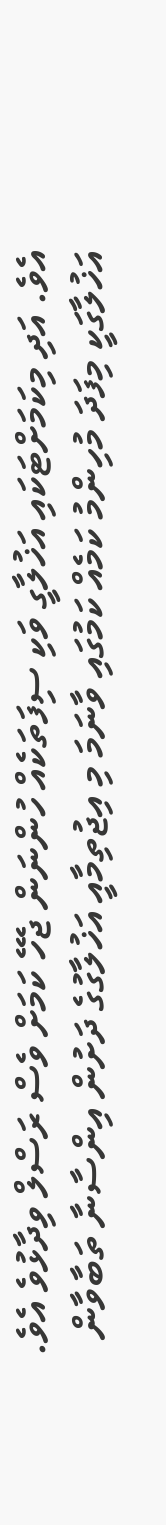އެވެ. އަދި މިކަމަށްޓަކައި އަޚުލާގީ ވަކި ސިފަތަކެއް ހުންނަން ޖެހޭ ކަމަށް ވެސް ރަސްލް ވިދާޅުވެ އެވެ.
އަޚުލާގަކީ މިފަދަ މުހިންމު ކަމެއް ކަމުގައި ވާނަމަ މި އިޖުތިމާއީ އަޚުލާގުގެ ދަށުން އިންސާނާ ތަބާވާން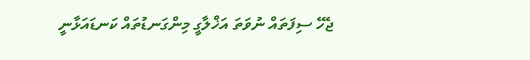ޖެހޭ ސިފަތައް ނުވަތަ އަޚްލާގީ މިންގަނޑުތައް ކަނޑައަޅާނީ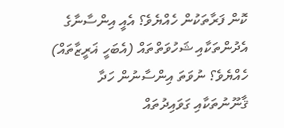ކޮން ފަރާތަކުން ހެއްޔެވެ؟ އެއީ އިންސާނާގެ އެދުންތަކާއި ޝަހުވަތްތައް (އެބަހީ ޣަރީޒާތައް) ހެއްޔެވެ؟ ނުވަތަ އިންސާނުން ހަދާ ޤާނޫނުތަކާއި ގަވައިދުތައް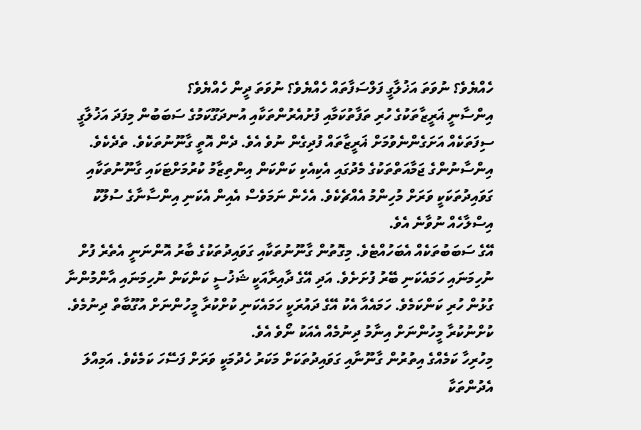ހެއްޔެވެ؟ ނުވަތަ އަޚުލާގީ ފަލްސަފާތައް ހެއްޔެވެ؟ ނުވަތަ ދީން ހެއްޔެވެ؟
އިންސާނީ ޣަރީޒާތަކުގެ ހުރި ތަފާތުކަމާއި ފުށުއެރުންތަކާއި އުނދަގޫކަމުގެ ސަބަބުން މިފަދަ އަޚުލާގީ ސިފަތަކެއް އަށަގެންނެވުމަށް ޣަރީޒާތައް ފުދިގެން ނުވެ އެވެ. ދެން އޮތީ ގާނޫނުތަކެވެ. ތެދެކެވެ. އިންސާނުންގެ ޖަމާއަތްތަކުގެ މެދުގައި އެކިއެކި ކަންކަން އިންތިޒާމު ކުރުމަށްޓަކައި ގާނޫނުތަކާއި ގަވައިދުތަކަކީ ވަރަށް މުހިންމު އެއްޗެކެވެ. އެހެން ނަމަވެސް އެއިން އެކަނި އިންސާނާގެ ސުލޫކު އިސްލާހެއް ނުވާނެ އެވެ.
އޭގެ ސަބަބުތަކެއް އެބަހުއްޓެވެ. މިގޮތުން ގާނޫނުތަކާއި ގަވައިދުތަކުގެ ބާރު އޮންނަނީ އެތެރެ ފުށް ނުހިމަނައި ހަމައެކަނި ބޭރު ފުށަށެވެ. އަދި އޭގެ ދާއިރާއަކީ ޝަޚުސީ ކަންކަން ނުހިމަނައި އާންމުންނާ ގުޅުން ހުރި ކަންކަމެވެ. ހަމައެއާ އެކު އޭގެ ދައުރަކީ ހަމައެކަނި ކުށްކުރާ މީހުންނަށް އުގޫބާތް ދިނުމެވެ. ކުށްނުކުރާ މީހުންނަށް އިނާމު ދިނުމެއް އެއަކު ނޯވެ އެވެ.
މިހުރިހާ ކަމެއްގެ އިތުރުން ގާނޫނާއި ގަވައިދުތަކަށް މަކަރު ހެދުމަކީ ވަރަށް ފަސޭހަ ކަމެކެވެ. އަމިއްލަ އެދުންތަކާ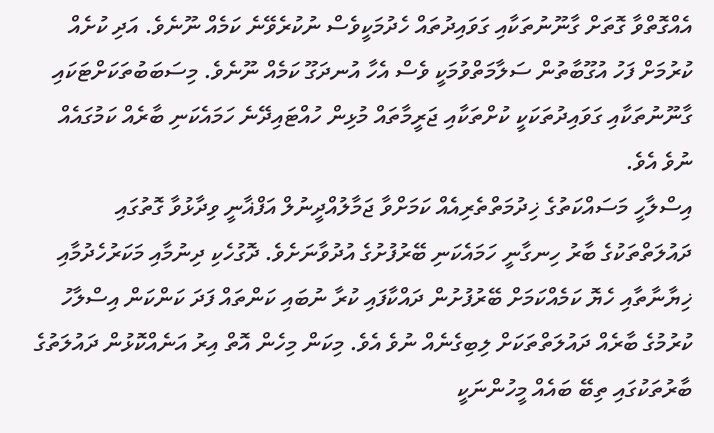އެއްގޮތްވާ ގޮތަށް ގާނޫނުތަކާއި ގަވައިދުތައް ހެދުމަކީވެސް ނުކުރެވޭނެ ކަމެއް ނޫނެވެ. އަދި ކުށެއް ކުރުމަށް ފަހު އުގޫބާތުން ސަލާމަތްވުމަކީ ވެސް އެހާ އުނދަގޫ ކަމެއް ނޫނެވެ. މިސަބަބުތަކަށްޓަކައި ގާނޫނުތަކާއި ގަވައިދުތަކަކީ ކުށްތަކާއި ޖަރީމާތައް މުޅިން ހުއްޓައިދޭނެ ހަމައެކަނި ބާރެއް ކަމުގައެއް ނުވެ އެވެ.
އިސްލާހީ މަސައްކަތުގެ ޚިދުމަތްތެރިއެއް ކަމަށްވާ ޖަމާލުއްދީނުލް އަފްޣާނީ ވިދާޅުވާ ގޮތުގައި ދައުލަތްތަކުގެ ބާރު ހިނގާނީ ހަމައެކަނި ބޭރުފުށުގެ އުދުވާނަށެވެ. ދޮގުހެކި ދިނުމާއި މަކަރުހެދުމާއި ޚިޔާނާތާއި ހެޔޮ ކަމެއްކަމަށް ބޭރުފުށުން ދައްކާފައި ކުރާ ނުބައި ކަންތައް ފަދަ ކަންކަން އިސްލާހު ކުރުމުގެ ބާރެއް ދައުލަތްތަކަށް ލިބިގެނެއް ނުވެ އެވެ. މިކަން މިހެން އޮތް އިރު އަނެއްކޮޅުން ދައުލަތުގެ ބާރުތަކުގައި ތިބޭ ބައެއް މީހުންނަކީ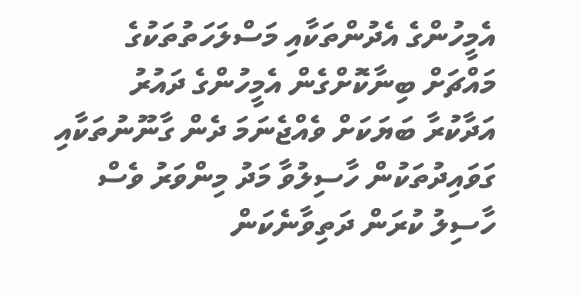އެމީހުންގެ އެދުންތަކާއި މަސްލަހަތުތަކުގެ މައްޗަށް ބިނާކޮށްގެން އެމީހުންގެ ދައުރު އަދާކުރާ ބަޔަކަށް ވެއްޖެނަމަ ދެން ގާނޫނުތަކާއި ގަވައިދުތަކުން ހާސިލުވާ މަދު މިންވަރު ވެސް ހާސިލު ކުރަން ދަތިވާނެކަން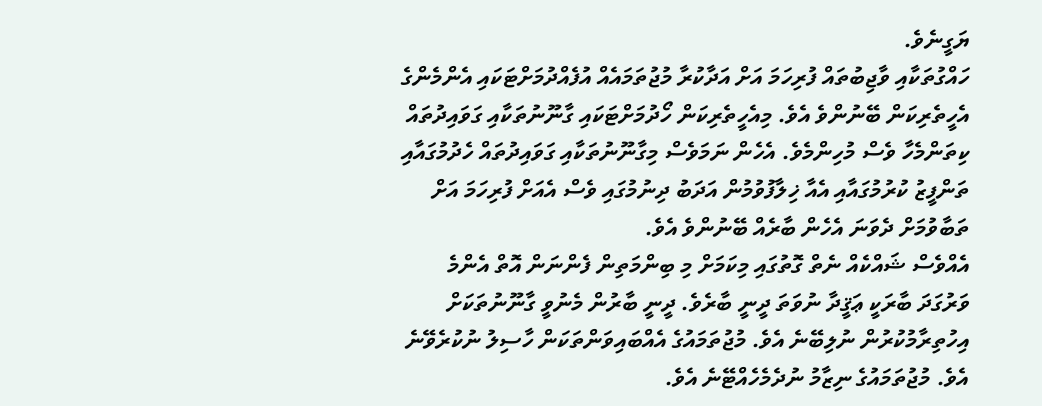ޔަގީނެވެ.
ހައްގުތަކާއި ވާޖިބުތައް ފުރިހަމަ އަށް އަދާކުރާ މުޖުތަމައެއް އުފެއްދުމަށްޓަކައި އެންމެންގެ އެހީތެރިކަން ބޭނުންވެ އެވެ. މިއެހީތެރިކަން ހޯދުމަށްޓަކައި ގާނޫނުތަކާއި ގަވައިދުތައް ކިތަންމެހާ ވެސް މުހިންމެވެ. އެހެން ނަމަވެސް މިގާނޫނުތަކާއި ގަވައިދުތައް ހެދުމުގައާއި ތަންފީޒު ކުރުމުގައާއި އެއާ ޚިލާފުވުމުން އަދަބު ދިނުމުގައި ވެސް އެއަށް ފުރިހަމަ އަށް ތަބާވުމަށް ދެވަނަ އެހެން ބާރެއް ބޭނުންވެ އެވެ.
އެއްވެސް ޝައްކެއް ނެތް ގޮތުގައި މިކަމަށް މި ބިންމަތިން ފެންނަން އޮތް އެންމެ ވަރުގަދަ ބާރަކީ ޢަޤީދާ ނުވަތަ ދީނީ ބާރެވެ. ދީނީ ބާރުން މެނުވީ ގާނޫނުތަކަށް އިހުތިރާމުކުރުން ނުލިބޭނެ އެވެ. މުޖުތަމައުގެ އެއްބައިވަންތަކަން ހާސިލު ނުކުރެވޭނެ އެވެ. މުޖުތަމައުގެ ނިޒާމު ނުދެމެހެއްޓޭނެ އެވެ.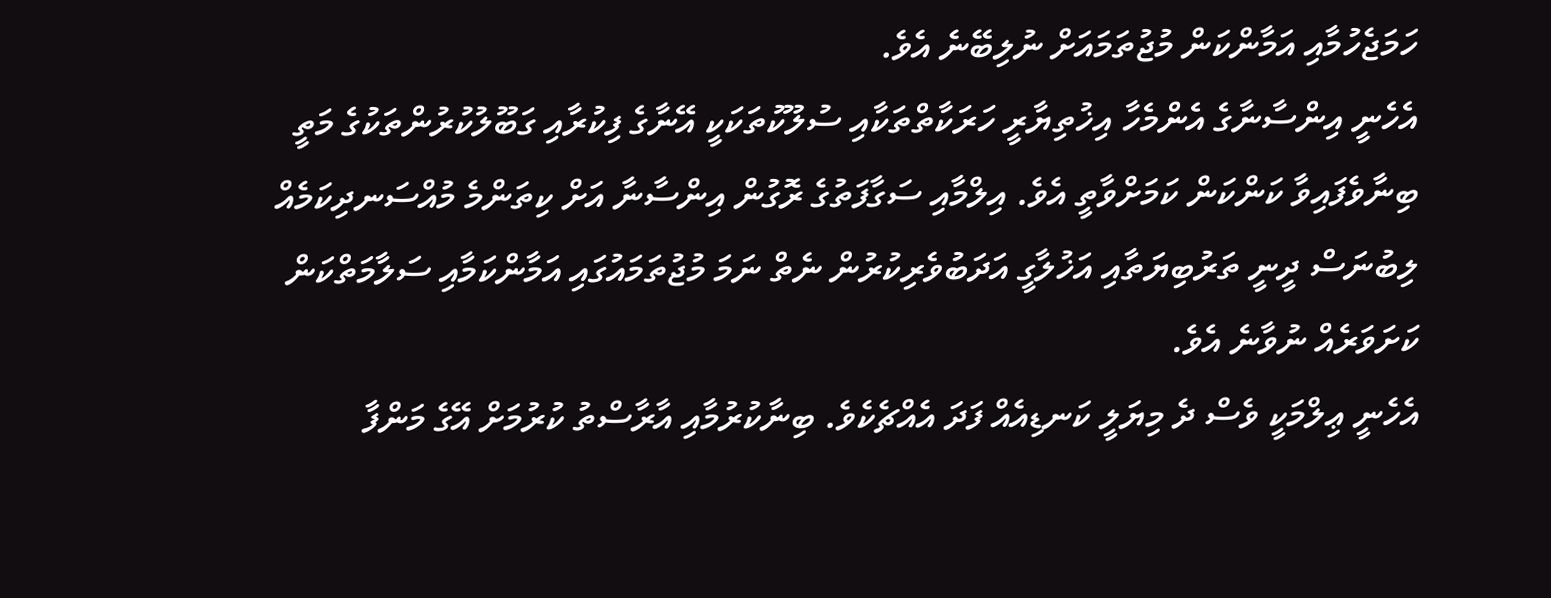ހަމަޖެހުމާއި އަމާންކަން މުޖުތަމައަށް ނުލިބޭނެ އެވެ.
އެހެނީ އިންސާނާގެ އެންމެހާ އިޚުތިޔާރީ ހަރަކާތްތަކާއި ސުލޫކުތަކަކީ އޭނާގެ ފިކުރާއި ގަބޫލުކުރުންތަކުގެ މަތީ ބިނާވެފައިވާ ކަންކަން ކަމަށްވާތީ އެވެ. އިލްމާއި ސަގާފަތުގެ ރޮގުން އިންސާނާ އަށް ކިތަންމެ މުއްސަނދިކަމެއް ލިބުނަސް ދީނީ ތަރުބިޔަތާއި އަޚުލާގީ އަދަބުވެރިކުރުން ނެތް ނަމަ މުޖުތަމައުގައި އަމާންކަމާއި ސަލާމަތްކަން ކަށަވަރެއް ނުވާނެ އެވެ.
އެހެނީ ޢިލްމަކީ ވެސް ދެ މިޔަލީ ކަނޑިއެއް ފަދަ އެއްޗެކެވެ. ބިނާކުރުމާއި އާރާސްތު ކުރުމަށް އޭގެ މަންފާ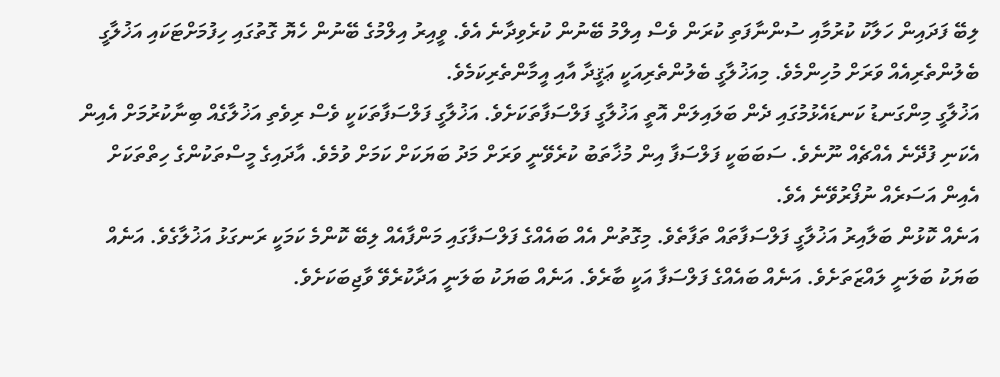ލިބޭ ފަދައިން ހަލާކު ކުރުމާއި ސުންނާފަތި ކުރަން ވެސް އިލްމު ބޭނުން ކުރެވިދާނެ އެވެ. ވީއިރު އިލްމުގެ ބޭނުން ހެޔޮ ގޮތުގައި ހިފުމަށްޓަކައި އަޚުލާގީ ބެލުންތެރިއެއް ވަރަށް މުހިންމެވެ. މިއަޚުލާގީ ބެލުންތެރިއަކީ ޢަޤީދާ އާއި އީމާންތެރިކަމެވެ.
އަޚުލާގީ މިންގަނޑު ކަނޑައެޅުމުގައި ދެން ބަލައިލަން އޮތީ އަޚުލާގީ ފަލްސަފާތަކަށެވެ. އަޚުލާގީ ފަލްސަފާތަކަކީ ވެސް ރިވެތި އަޚުލާގެއް ބިނާކުރުމަށް އެއިން އެކަނި ފުދޭނެ އެއްޗެއް ނޫނެވެ. ސަބަބަކީ ފަލްސަފާ އިން މުޚާތަބު ކުރެވޭނީ ވަރަށް މަދު ބަޔަކަށް ކަމަށް ވުމެވެ. އާދައިގެ މީސްތަކުންގެ ހިތްތަކަށް އެއިން އަސަރެއް ނުފޯރުވޭނެ އެވެ.
އަނެއް ކޮޅުން ބަލާއިރު އަޚުލާގީ ފަލްސަފާތައް ތަފާތެވެ. މިގޮތުން އެއް ބައެއްގެ ފަލްސަފާގައި މަންފާއެއް ލިބޭ ކޮންމެ ކަމަކީ ރަނގަޅު އަޚުލާގެވެ. އަނެއް ބަޔަކު ބަލަނީ ލައްޒަތަށެވެ. އަނެއް ބައެއްގެ ފަލްސަފާ އަކީ ބާރެވެ. އަނެއް ބަޔަކު ބަލަނީ އަދާކުރެވޭ ވާޖިބަކަށެވެ.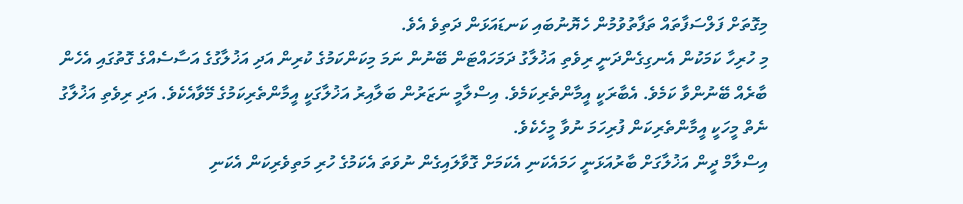މިގޮތަށް ފަލްސަފާތައް ތަފާތުވުމުން ހެޔޮނުބައި ކަނޑައަޅަން ދަތިވެ އެވެ.
މި ހުރިހާ ކަމަކުން އެނގިގެންދަނީ ރިވެތި އަޚުލާގު ދަމަހައްޓަން ބޭނުން ނަމަ މިކަންކަމުގެ ކުރިން އަދި އަޚުލާގުގެ އަސާސެއްގެ ގޮތުގައި އެހެން ބާރެއް ބޭނުންވާ ކަމެވެ. އެބާރަކީ އީމާންތެރިކަމެވެ. އިސްލާމީ ނަޒަރުން ބަލާއިރު އަޚުލާގަކީ އީމާންތެރިކަމުގެ މޭވާއެކެވެ. އަދި ރިވެތި އަޚުލާގު ނެތް މީހަކީ އީމާންތެރިކަން ފުރިހަމަ ނުވާ މީހެކެވެ.
އިސްލާމް ދީން އަޚުލާގަށް ބާރުއަޅަނީ ހަމައެކަނި އެކަމަށް ގޮވާލައިގެން ނުވަތަ އެކަމުގެ ހުރި މަތިވެރިކަން އެކަނި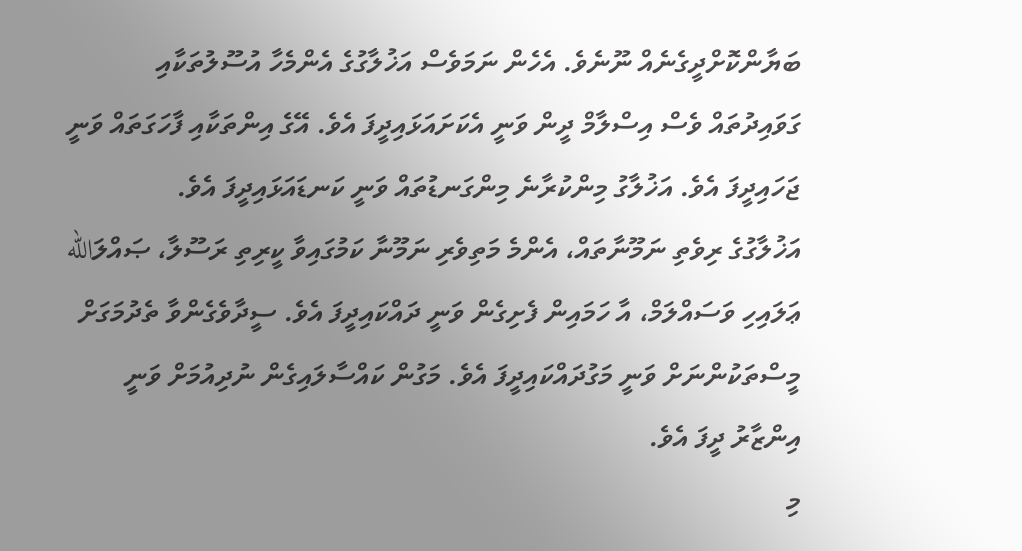ބަޔާންކޮށްދީގެނެއް ނޫނެވެ. އެހެން ނަމަވެސް އަޚުލާގުގެ އެންމެހާ އުސޫލުތަކާއި ގަވައިދުތައް ވެސް އިސްލާމް ދީން ވަނީ އެކަށައަޅައިދީފަ އެވެ. އޭގެ އިންތަކާއި ފާހަގަތައް ވަނީ ޖަހައިދީފަ އެވެ. އަޚުލާގު މިންކުރާނެ މިންގަނޑުތައް ވަނީ ކަނޑައަޅައިދީފަ އެވެ.
އަޚުލާގުގެ ރިވެތި ނަމޫނާތައް، އެންމެ މަތިވެރި ނަމޫނާ ކަމުގައިވާ ކީރިތި ރަސޫލާ، ޞައްލަالله ޢަލައިހި ވަސައްލަމް، އާ ހަމައިން ފެށިގެން ވަނީ ދައްކައިދީފަ އެވެ. ސީދާވެގެންވާ ތެދުމަގަށް މީސްތަކުންނަށް ވަނީ މަގުދައްކައިދީފަ އެވެ. މަގުން ކައްސާލައިގެން ނުދިއުމަށް ވަނީ އިންޒާރު ދީފަ އެވެ.
މި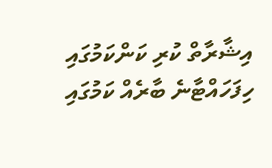އިޝާރާތް ކުރި ކަންކަމުގައި ހިފަހައްޓާނެ ބާރެއް ކަމުގައި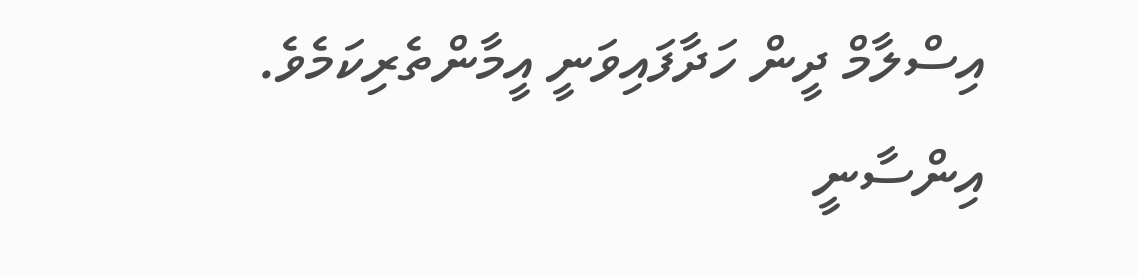އިސްލާމް ދީން ހަދާފައިވަނީ އީމާންތެރިކަމެވެ. އިންސާނީ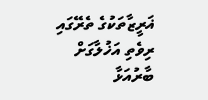ޣަރީޒާތަކުގެ ތެރޭގައި ރިވެތި އަޚުލާގަށް ބާރުއަޅާ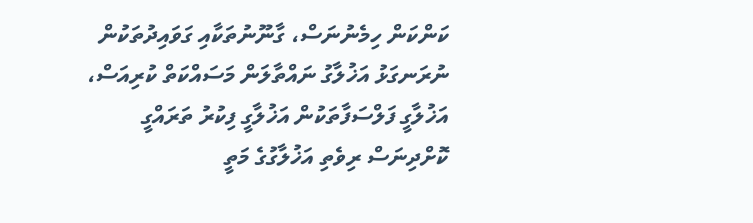ކަންކަން ހިމެނުނަސް، ގާނޫނުތަކާއި ގަވައިދުތަކުން ނުރަނގަޅު އަޚުލާގު ނައްތާލަން މަސައްކަތް ކުރިއަސް، އަޚުލާގީ ފަލްސަފާތަކުން އަޚުލާގީ ފިކުރު ތަރައްގީ ކޮށްދިނަސް ރިވެތި އަޚުލާގުގެ މަތީ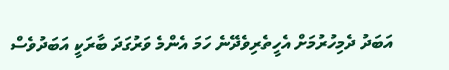އަބަދު ދެމިހުރުމަށް އެހީތެރިވެދޭނެ ހަމަ އެންމެ ވަރުގަދަ ބާރަކީ އަބަދުވެސް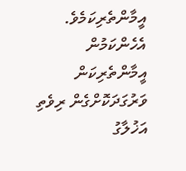އީމާންތެރިކަމެވެ. އެހެންކަމުން އީމާންތެރިކަން ވަރުގަދަކޮށްގެން ރިވެތި އަޚުލާގު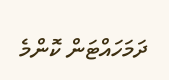ދަމަހައްޓަން ކޮންމެ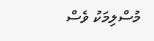މުސްލިމަކު ވެސް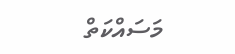މަސައްކަތް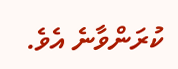ކުރަންވާނެ އެވެ.